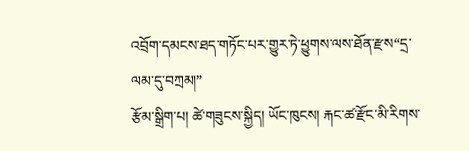འབྲོག་དམངས་ཐད་གཏོང་པར་གྱུར་ཏེ་ཕྱུགས་ལས་ཐོན་རྫས“དྲ་ལམ་དུ་བཀྲམ།”
རྩོམ་སྒྲིག་པ། ཚེ་གཟུངས་སྐྱིད། ཡོང་ཁུངས། རྐང་ཚ་རྫོང་མི་རིགས་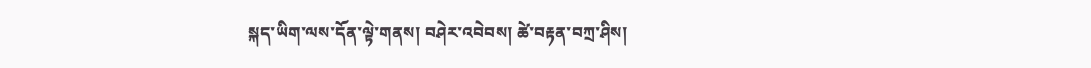སྐད་ཡིག་ལས་དོན་ལྟེ་གནས། བཤེར་འབེབས། ཚེ་བརྟན་བཀྲ་ཤིས།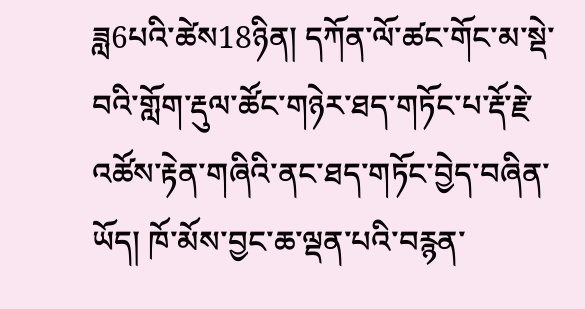ཟླ6པའི་ཚེས18ཉིན། དཀོན་ལོ་ཚང་གོང་མ་སྡེ་བའི་གློག་རྡུལ་ཚོང་གཉེར་ཐད་གཏོང་པ་རྡོ་རྗེ་འཚོས་རྟེན་གཞིའི་ནང་ཐད་གཏོང་བྱེད་བཞིན་ཡོད། ཁོ་མོས་བྱང་ཆ་ལྡན་པའི་བརྙན་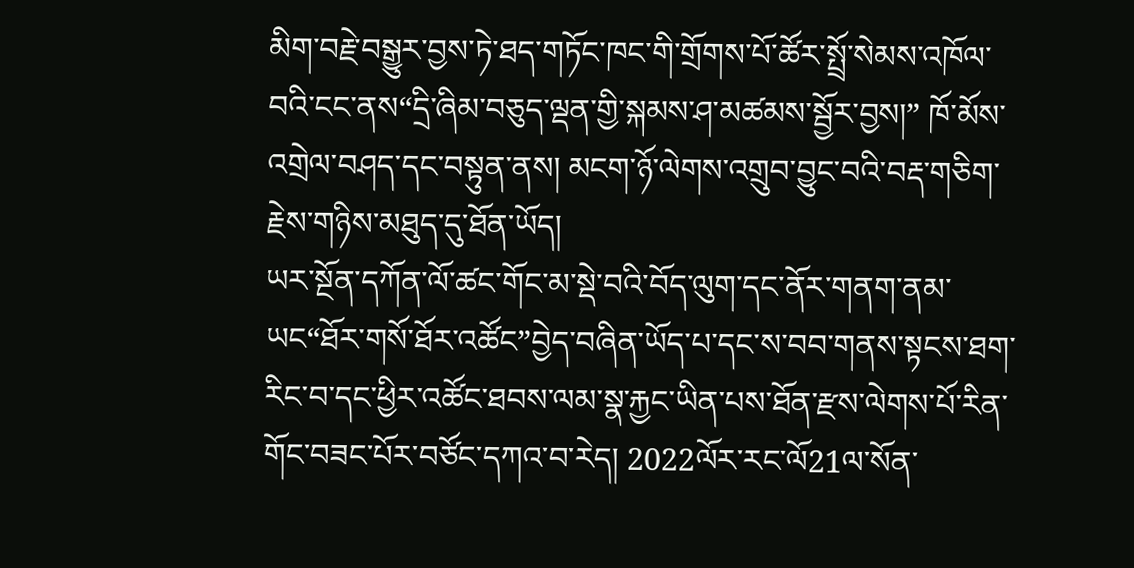མིག་བརྗེ་བསྒྱུར་བྱས་ཏེ་ཐད་གཏོང་ཁང་གི་གྲོགས་པོ་ཚོར་སྤྲོ་སེམས་འཁོལ་བའི་ངང་ནས“དྲི་ཞིམ་བཅུད་ལྡན་གྱི་སྐམས་ཤ་མཚམས་སྦྱོར་བྱས།” ཁོ་མོས་འགྲེལ་བཤད་དང་བསྟུན་ནས། མངག་ཉོ་ལེགས་འགྲུབ་བྱུང་བའི་བརྡ་གཅིག་རྗེས་གཉིས་མཐུད་དུ་ཐོན་ཡོད།
ཡར་སྔོན་དཀོན་ལོ་ཚང་གོང་མ་སྡེ་བའི་བོད་ལུག་དང་ནོར་གནག་ནམ་ཡང“ཐོར་གསོ་ཐོར་འཚོང”བྱེད་བཞིན་ཡོད་པ་དང་ས་བབ་གནས་སྟངས་ཐག་རིང་བ་དང་ཕྱིར་འཚོང་ཐབས་ལམ་སྣ་རྐྱང་ཡིན་པས་ཐོན་རྫས་ལེགས་པོ་རིན་གོང་བཟང་པོར་བཙོང་དཀའ་བ་རེད། 2022ལོར་རང་ལོ21ལ་སོན་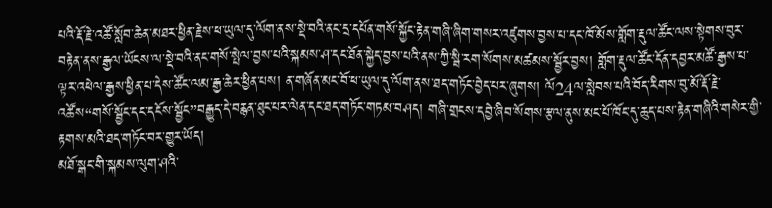པའི་རྡོ་རྗེ་འཚོ་སློབ་ཆེན་མཐར་ཕྱིན་རྗེས་ཕ་ཡུལ་དུ་ལོག་ནས་སྡེ་བའི་ནང་དྲ་དཔོན་གསོ་སྐྱོང་རྟེན་གཞི་ཞིག་གསར་འཛུགས་བྱས་པ་དང་ཁོ་མོས་གློག་རྡུལ་ཚོང་ལས་སྟེགས་བུར་བརྟེན་ནས་རྒྱལ་ཡོངས་ལ་སྡེ་བའི་ནང་གསོ་སྤེལ་བྱས་པའི་སྐམས་ཤ་དང་ཐོན་སྐྱེད་བྱས་པའི་ནས་ཀྱི་སྦི་རག་སོགས་མཚམས་སྦྱོར་བྱས། གློག་རྡུལ་ཚོང་དོན་དབྱར་མཚོ་རྒྱས་པ་ལྟར་འཕེལ་རྒྱས་ཕྱིན་པ་དེས་ཚོང་ལམ་རྒྱ་ཆེར་ཕྱིན་པས། ན་གཞོན་མང་བོ་ཕ་ཡུལ་དུ་ལོག་ནས་ཐད་གཏོང་བྱེད་པར་ཞུགས། ལོ24ལ་སླེབས་པའི་བོད་རིགས་བུ་མོ་རྡོ་རྗེ་འཚོས“གསོ་སྦྱོང་དང་དངོས་སྦྱོང”བརྒྱུད་དེ་བརྙན་ཐུང་པར་ལེན་དང་ཐད་གཏོང་གཏམ་བཤད། གཞི་གྲངས་དབྱེ་ཞིབ་སོགས་རྩལ་ནུས་མང་པོ་ཁོང་དུ་ཆུད་པས་རྟེན་གཞིའི་གསེར་གྱི་རྟགས་མའི་ཐད་གཏོང་བར་གྱུར་ཡོད།
མཐོ་སྒང་གི་སྐམས་ལུག་ཤའི་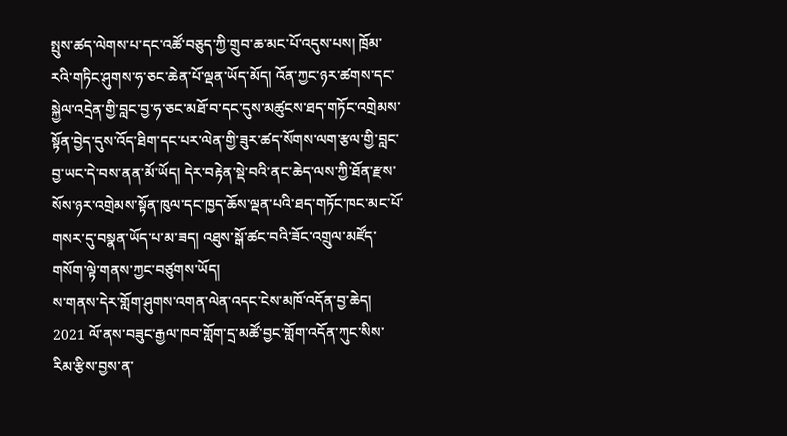སྤུས་ཚད་ལེགས་པ་དང་འཚོ་བཅུད་ཀྱི་གྲུབ་ཆ་མང་པོ་འདུས་པས། ཁྲོམ་རའི་གཏིང་ཤུགས་ཧ་ཅང་ཆེན་པོ་ལྡན་ཡོད་མོད། འོན་ཀྱང་ཉར་ཚགས་དང་སྐྱེལ་འདྲེན་གྱི་བླང་བྱ་ཧ་ཅང་མཐོ་བ་དང་དུས་མཚུངས་ཐད་གཏོང་འགྲེམས་སྟོན་བྱེད་དུས་འོད་ཐིག་དང་པར་ལེན་གྱི་ཟུར་ཚད་སོགས་ལག་རྩལ་གྱི་བླང་བྱ་ཡང་དེ་བས་ནན་མོ་ཡོད། དེར་བརྟེན་སྡེ་བའི་ནང་ཆེད་ལས་ཀྱི་ཐོན་རྫས་སོས་ཉར་འགྲེམས་སྟོན་ཁུལ་དང་ཁྱད་ཆོས་ལྡན་པའི་ཐད་གཏོང་ཁང་མང་པོ་གསར་དུ་བསྣན་ཡོད་པ་མ་ཟད། འཐུས་སྒོ་ཚང་བའི་ཟོང་འགྲུལ་མཛོད་གསོག་ལྟེ་གནས་ཀྱང་བཙུགས་ཡོད།
ས་གནས་དེར་གློག་ཤུགས་འགན་ལེན་འདང་ངེས་མཁོ་འདོན་བྱ་ཆེད། 2021 ལོ་ནས་བཟུང་རྒྱལ་ཁབ་གློག་དྲ་མཚོ་བྱང་གློག་འདོན་ཀུང་སིས་རིམ་རྩིས་བྱས་ན་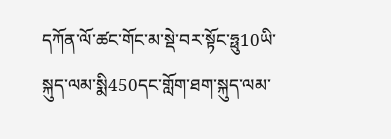དཀོན་ལོ་ཚང་གོང་མ་སྡེ་བར་སྟོང་ཧྥུ10ཡི་སྐུད་ལམ་སྨི450དང་གློག་ཐག་སྐུད་ལམ་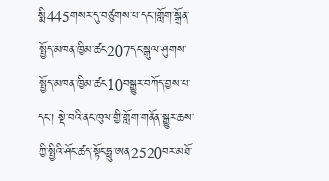སྨི445གསར་དུ་བཙུགས་པ་དང་།གློག་སྒྲོན་སྤྱོད་མཁན་ཁྱིམ་ཚང207དང་སྒུལ་ཤུགས་སྤྱོད་མཁན་ཁྱིམ་ཚང10བསྒྱུར་བཀོད་བྱས་པ་དང་། སྡེ་བའི་ནང་ཁུལ་གྱི་གློག་གནོན་སྒྱུར་ཆས་ཀྱི་སྤྱིའི་ཤོང་ཚད་སྟོང་ཧྥུ་ཨན2520བར་མཐོ་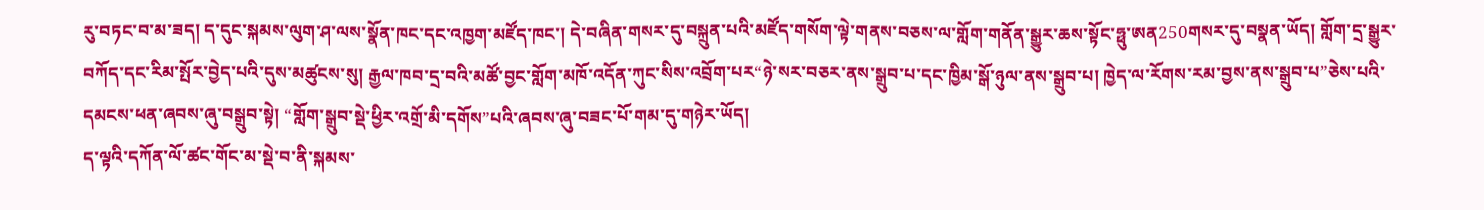རུ་བཏང་བ་མ་ཟད། ད་དུང་སྐམས་ལུག་ཤ་ལས་སྣོན་ཁང་དང་འཁྱག་མཛོད་ཁང་། དེ་བཞིན་གསར་དུ་བསྐྲུན་པའི་མཛོད་གསོག་ལྟེ་གནས་བཅས་ལ་གློག་གནོན་སྒྱུར་ཆས་སྟོང་ཧྥུ་ཨན250གསར་དུ་བསྣན་ཡོད། གློག་དྲ་སྒྱུར་བཀོད་དང་རིམ་སྤོར་བྱེད་པའི་དུས་མཚུངས་སུ། རྒྱལ་ཁབ་དྲ་བའི་མཚོ་བྱང་གློག་མཁོ་འདོན་ཀུང་སིས་འབྲོག་པར“ཉེ་སར་བཅར་ནས་སྒྲུབ་པ་དང་ཁྱིམ་སྒོ་ཉུལ་ནས་སྒྲུབ་པ། ཁྱེད་ལ་རོགས་རམ་བྱས་ནས་སྒྲུབ་པ”ཅེས་པའི་དམངས་ཕན་ཞབས་ཞུ་བསྒྲུབ་སྟེ། “གློག་སྒྲུབ་སྡེ་ཕྱིར་འགྲོ་མི་དགོས”པའི་ཞབས་ཞུ་བཟང་པོ་གམ་དུ་གཉེར་ཡོད།
ད་ལྟའི་དཀོན་ལོ་ཚང་གོང་མ་སྡེ་བ་ནི་སྐམས་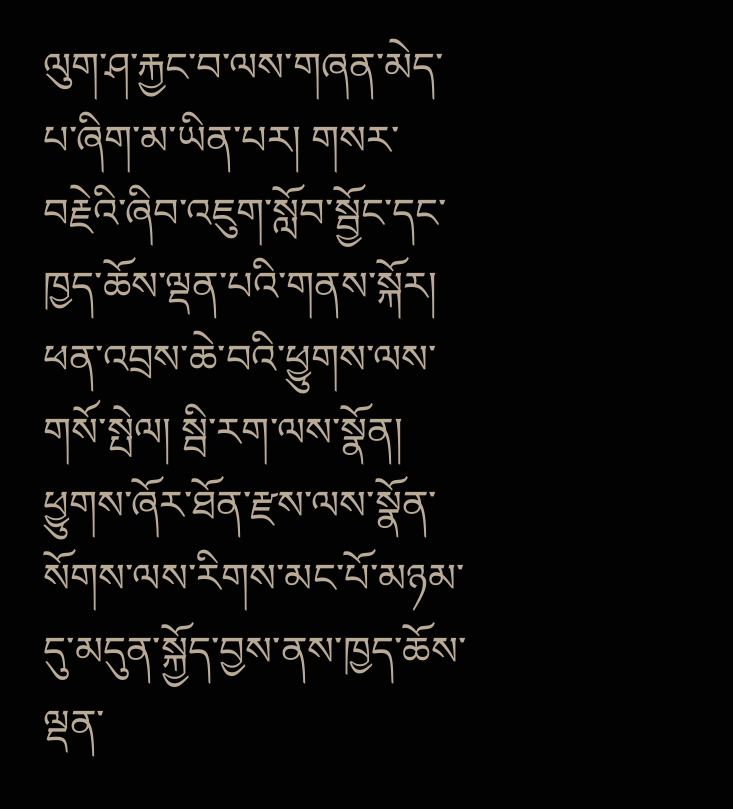ལུག་ཤ་རྐྱང་བ་ལས་གཞན་མེད་པ་ཞིག་མ་ཡིན་པར། གསར་བརྗེའི་ཞིབ་འཇུག་སློབ་སྦྱོང་དང་ཁྱད་ཆོས་ལྡན་པའི་གནས་སྐོར། ཕན་འབྲས་ཆེ་བའི་ཕྱུགས་ལས་གསོ་སྤེལ། སྦི་རག་ལས་སྣོན། ཕྱུགས་ཞོར་ཐོན་རྫས་ལས་སྣོན་སོགས་ལས་རིགས་མང་པོ་མཉམ་དུ་མདུན་སྐྱོད་བྱས་ནས་ཁྱད་ཆོས་ལྡན་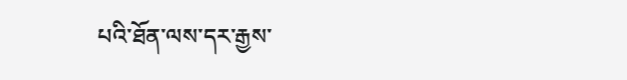པའི་ཐོན་ལས་དར་རྒྱས་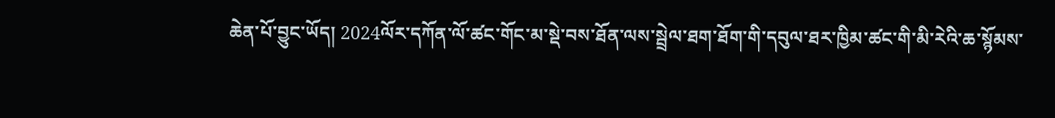ཆེན་པོ་བྱུང་ཡོད། 2024ལོར་དཀོན་ལོ་ཚང་གོང་མ་སྡེ་བས་ཐོན་ལས་སྦྲེལ་ཐག་ཐོག་གི་དབུལ་ཐར་ཁྱིམ་ཚང་གི་མི་རེའི་ཆ་སྙོམས་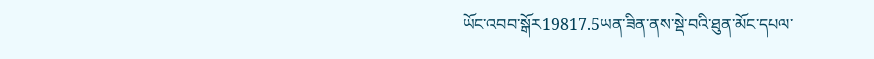ཡོང་འབབ་སྒོར19817.5ཡན་ཟིན་ནས་སྡེ་བའི་ཐུན་མོང་དཔལ་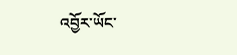འབྱོར་ཡོང་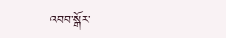འབབ་སྒོར་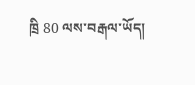ཁྲི 80 ལས་བརྒལ་ཡོད།